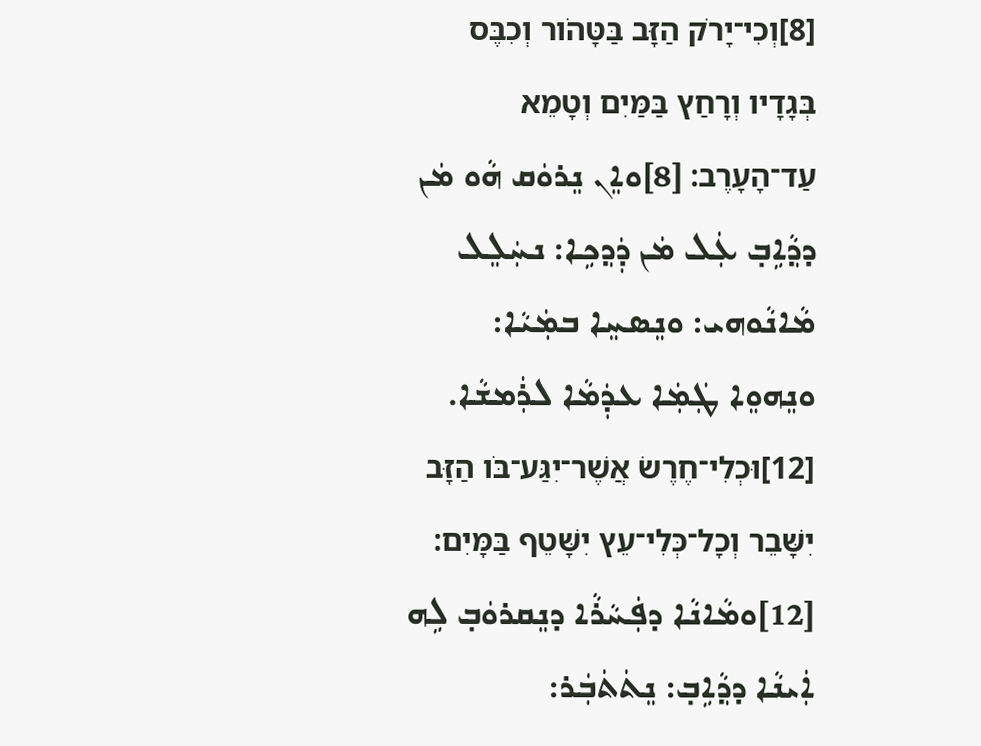[8]וְכִי־יָרֹק הַזָּב בַּטָּהֹור וְכִבֶּס בְּגָדָיו וְרָחַץ בַּמַּיִם וְטָמֵא עַד־הָעָרֶב׃ [8]ܘܐܸܢ ܢܸܪܘܿܩ ܗܵܘ ܡܿܢ ܕܕ݂ܵܐܹܒ݂ ܥܲܠ ܡܿܢ ܕܲܕ݂ܟܹܐ: ܢܚܲܠܸܠ ܡܵܐܢܵܘܗܝ: ܘܢܸܣܚܸܐ ܒܡܲܝܵܐ: ܘܢܸܗܘܸܐ ܛܲܡܲܐ ܥܕܲܡܵܐ ܠܪܲܡܫܵܐ.
[12]וּכְלִי־חֶרֶשׂ אֲשֶׁר־יִגַּע־בֹּו הַזָּב יִשָּׁבֵר וְכָל־כְּלִי־עֵץ יִשָּׁטֵף בַּמָּיִם׃ [12]ܘܡܵܐܢܵܐ ܕܦܲܚܵܪܵܐ ܕܢܸܩܪܘܿܒ݂ ܠܹܗ ܐܲܝܢܵܐ ܕܕ݂ܵܐܹܒ݂: ܢܸܬܿܬܿܒܲܪ: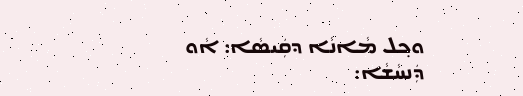ܘܟ݂ܠ ܡܵܐܢܵܐ ܕܩܲܝܣܵܐ: ܐܵܘ ܕܲܢܚܵܫܵܐ: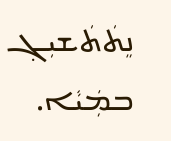ܢܸܬܿܬܿܫܝܼܓ݂ ܒܡܲܝܵܐ.